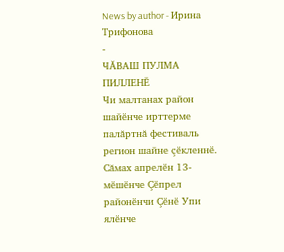News by author - Ирина Трифонова
-
ЧĂВАШ ПУЛМА ПИЛЛЕНӖ
Чи малтанах район шайӗнче ирттерме палăртнă фестиваль регион шайне çӗкленнӗ. Сăмах апрелӗн 13-мӗшӗнче Çӗпрел районӗнчи Çӗнӗ Упи ялӗнче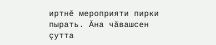иртнӗ мероприяти пирки пырать. Ăна чăвашсен çутта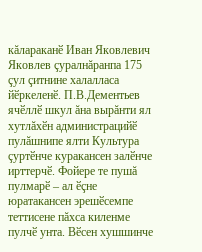кăлараканӗ Иван Яковлевич Яковлев çуралнăранпа 175 çул çитнине халалласа йӗркеленӗ. П.В.Дементьев ячӗллӗ шкул ăна вырăнти ял хутлăхӗн администрацийӗ пулăшнипе ялти Культура çуртӗнче куракансен залӗнче ирттерчӗ. Фойере те пушă пулмарӗ – ал ӗçне юратакансен эрешӗсемпе теттисене пăхса киленме пулчӗ унта. Вӗсен хушшинче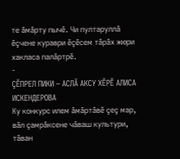те ăмăрту пычӗ. Чи пултаруллă ӗçчене кураври ӗçӗсем тăрăх жюри хакласа палăртрӗ.
-
ÇӖПРЕЛ ПИКИ – АСЛĂ АКСУ ХӖРӖ АЛИСА ИСКЕНДЕРОВА
Ку конкурс илем ăмăртăвӗ çеç мар, вăл çамрăксене чăваш культури, тăван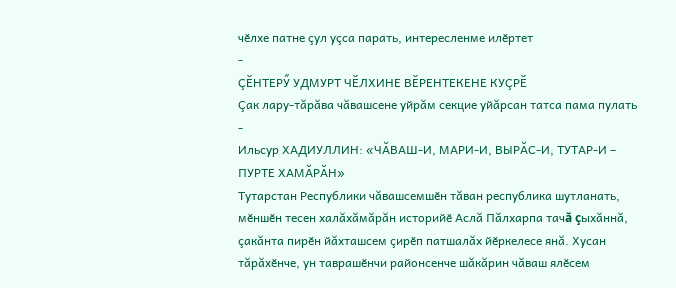чӗлхе патне çул уçса парать, интересленме илӗртет
-
ÇӖНТЕРӲ УДМУРТ ЧӖЛХИНЕ ВӖРЕНТЕКЕНЕ КУÇРӖ
Çак лару-тăрăва чăвашсене уйрăм секцие уйăрсан татса пама пулать
-
Ильсур ХАДИУЛЛИН: «ЧĂВАШ-И, МАРИ-И, ВЫРĂС-И, ТУТАР-И – ПУРТЕ ХАМĂРĂН»
Тутарстан Республики чăвашсемшӗн тăван республика шутланать, мӗншӗн тесен халăхăмăрăн историйӗ Аслă Пăлхарпа тачă çыхăннă, çакăнта пирӗн йăхташсем çирӗп патшалăх йӗркелесе янă. Хусан тăрăхӗнче, ун таврашӗнчи районсенче шăкăрин чăваш ялӗсем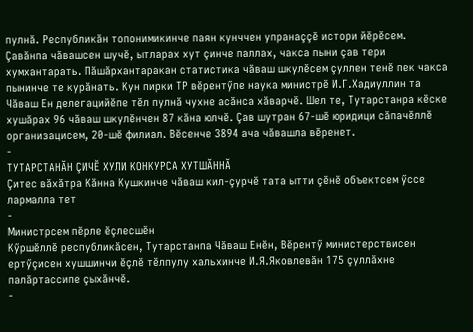пулнă. Республикăн топонимикинче паян кунччен упранаççӗ истори йӗрӗсем. Çавăнпа чăвашсен шучӗ, ытларах хут çинче паллах, чакса пыни çав тери хумхантарать. Пăшăрхантаракан статистика чăваш шкулӗсем çуллен тенӗ пек чакса пынинче те курăнать. Кун пирки ТР вӗрентӳпе наука министрӗ И.Г.Хадиуллин та Чăваш Ен делегацийӗпе тӗл пулнă чухне асăнса хăварчӗ. Шел те, Тутарстанра кӗске хушăрах 96 чăваш шкулӗнчен 87 кăна юлчӗ. Çав шутран 67-шӗ юридици сăпачӗллӗ организацисем, 20-шӗ филиал. Вӗсенче 3894 ача чăвашла вӗренет.
-
ТУТАРСТАНĂН ÇИЧӖ ХУЛИ КОНКУРСА ХУТШĂННĂ
Çитес вăхăтра Кăнна Кушкинче чăваш кил-çурчӗ тата ытти çӗнӗ объектсем ӳссе лармалла тет
-
Министрсем пӗрле ӗçлесшӗн
Кӳршӗллӗ республикăсен, Тутарстанпа Чăваш Енӗн, Вӗрентӳ министерствисен ертӳçисен хушшинчи ӗçлӗ тӗлпулу хальхинче И.Я.Яковлевăн 175 çуллăхне палăртассипе çыхăнчӗ.
-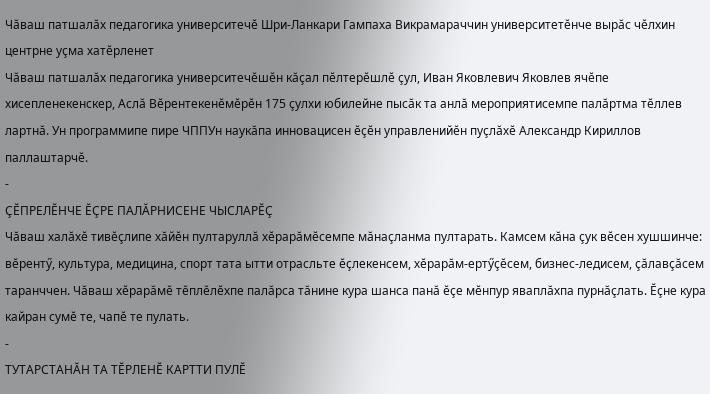Чăваш патшалăх педагогика университечӗ Шри-Ланкари Гампаха Викрамараччин университетӗнче вырăс чӗлхин центрне уçма хатӗрленет
Чăваш патшалăх педагогика университечӗшӗн кăçал пӗлтерӗшлӗ çул, Иван Яковлевич Яковлев ячӗпе хисепленекенскер, Аслă Вӗрентекенӗмӗрӗн 175 çулхи юбилейне пысăк та анлă мероприятисемпе палăртма тӗллев лартнă. Ун программипе пире ЧППУн наукăпа инновацисен ӗçӗн управленийӗн пуçлăхӗ Александр Кириллов паллаштарчӗ.
-
ÇӖПРЕЛӖНЧЕ ӖÇРЕ ПАЛĂРНИСЕНЕ ЧЫСЛАРӖÇ
Чăваш халăхӗ тивӗçлипе хăйӗн пултаруллă хӗрарăмӗсемпе мăнаçланма пултарать. Камсем кăна çук вӗсен хушшинче: вӗрентӳ, культура, медицина, спорт тата ытти отрасльте ӗçлекенсем, хӗрарăм-ертӳçӗсем, бизнес-ледисем, çăлавçăсем таранччен. Чăваш хӗрарăмӗ тӗплӗлӗхпе палăрса тăнине кура шанса панă ӗçе мӗнпур яваплăхпа пурнăçлать. Ӗçне кура кайран сумӗ те, чапӗ те пулать.
-
ТУТАРСТАНĂН ТА ТӖРЛЕНӖ КАРТТИ ПУЛӖ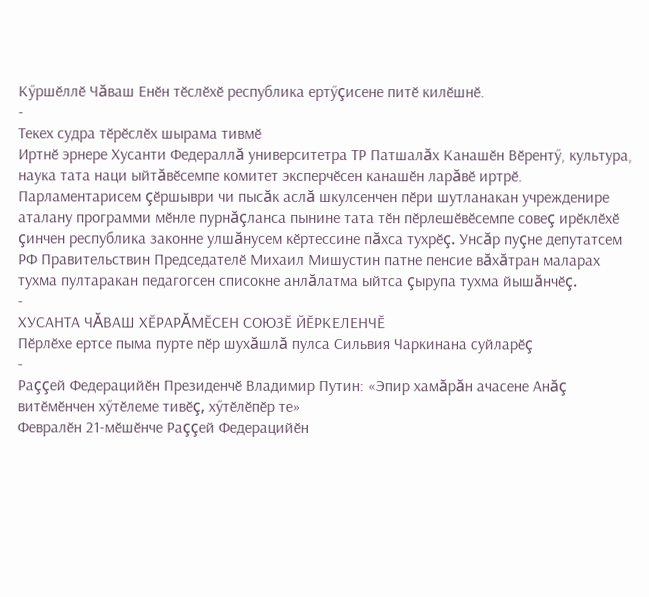Кӳршӗллӗ Чăваш Енӗн тӗслӗхӗ республика ертӳçисене питӗ килӗшнӗ.
-
Текех судра тӗрӗслӗх шырама тивмӗ
Иртнӗ эрнере Хусанти Федераллă университетра ТР Патшалăх Канашӗн Вӗрентӳ, культура, наука тата наци ыйтăвӗсемпе комитет эксперчӗсен канашӗн ларăвӗ иртрӗ. Парламентарисем çӗршыври чи пысăк аслă шкулсенчен пӗри шутланакан учрежденире аталану программи мӗнле пурнăçланса пынине тата тӗн пӗрлешӗвӗсемпе совеç ирӗклӗхӗ çинчен республика законне улшăнусем кӗртессине пăхса тухрӗç. Унсăр пуçне депутатсем РФ Правительствин Председателӗ Михаил Мишустин патне пенсие вăхăтран маларах тухма пултаракан педагогсен списокне анлăлатма ыйтса çырупа тухма йышăнчӗç.
-
ХУСАНТА ЧĂВАШ ХӖРАРĂМӖСЕН СОЮЗӖ ЙӖРКЕЛЕНЧӖ
Пӗрлӗхе ертсе пыма пурте пӗр шухăшлă пулса Сильвия Чаркинана суйларӗç
-
Раççей Федерацийӗн Президенчӗ Владимир Путин: «Эпир хамăрăн ачасене Анăç витӗмӗнчен хӳтӗлеме тивӗç, хӳтӗлӗпӗр те»
Февралӗн 21-мӗшӗнче Раççей Федерацийӗн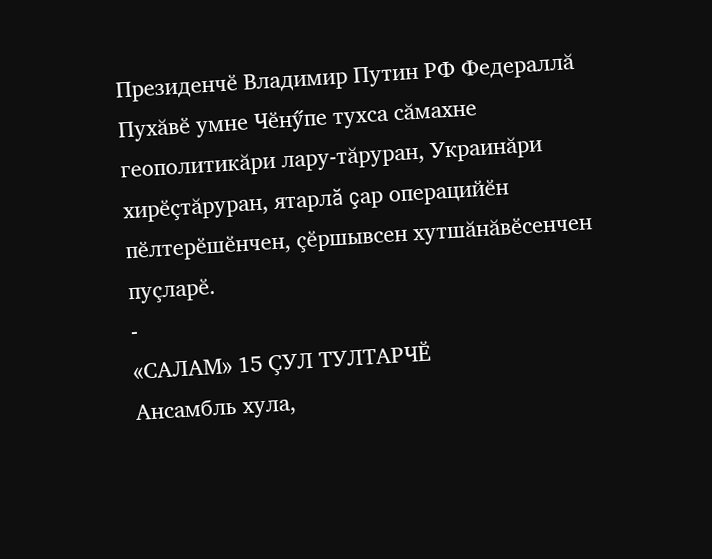Президенчӗ Владимир Путин РФ Федераллă Пухăвӗ умне Чӗнӳпе тухса сăмахне геополитикăри лару-тăруран, Украинăри хирӗçтăруран, ятарлă çар операцийӗн пӗлтерӗшӗнчен, çӗршывсен хутшăнăвӗсенчен пуçларӗ.
-
«САЛАМ» 15 ÇУЛ ТУЛТАРЧӖ
Ансамбль хула,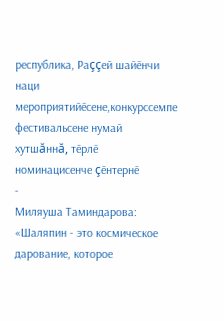республика, Раççей шайӗнчи наци мероприятийӗсене,конкурссемпе фестивальсене нумай хутшăннă, тӗрлӗ номинацисенче çӗнтернӗ
-
Миляуша Таминдарова: «Шаляпин - это космическое дарование, которое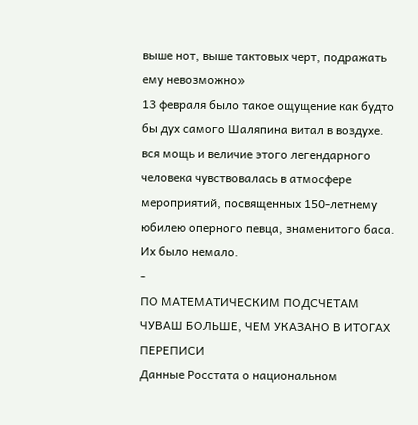выше нот, выше тактовых черт, подражать ему невозможно»
13 февраля было такое ощущение как будто бы дух самого Шаляпина витал в воздухе. вся мощь и величие этого легендарного человека чувствовалась в атмосфере мероприятий, посвященных 150-летнему юбилею оперного певца, знаменитого баса. Их было немало.
-
ПО МАТЕМАТИЧЕСКИМ ПОДСЧЕТАМ ЧУВАШ БОЛЬШЕ, ЧЕМ УКАЗАНО В ИТОГАХ ПЕРЕПИСИ
Данные Росстата о национальном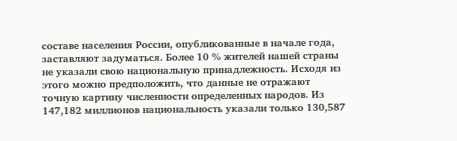составе населения России, опубликованные в начале года, заставляют задуматься. Более 10 % жителей нашей страны не указали свою национальную принадлежность. Исходя из этого можно предположить, что данные не отражают точную картину численности определенных народов. Из 147,182 миллионов национальность указали только 130,587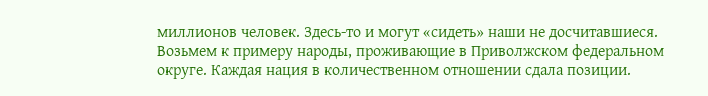миллионов человек. Здесь-то и могут «сидеть» наши не досчитавшиеся. Возьмем к примеру народы, проживающие в Приволжском федеральном округе. Каждая нация в количественном отношении сдала позиции.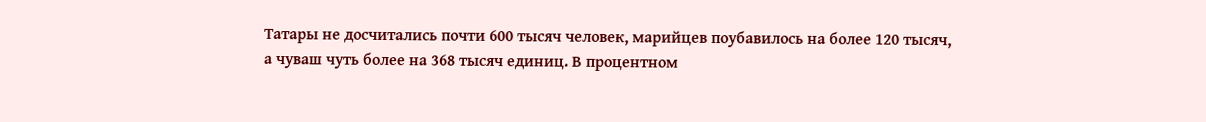Татары не досчитались почти 600 тысяч человек, марийцев поубавилось на более 120 тысяч, а чуваш чуть более на 368 тысяч единиц. В процентном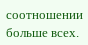соотношении больше всех.